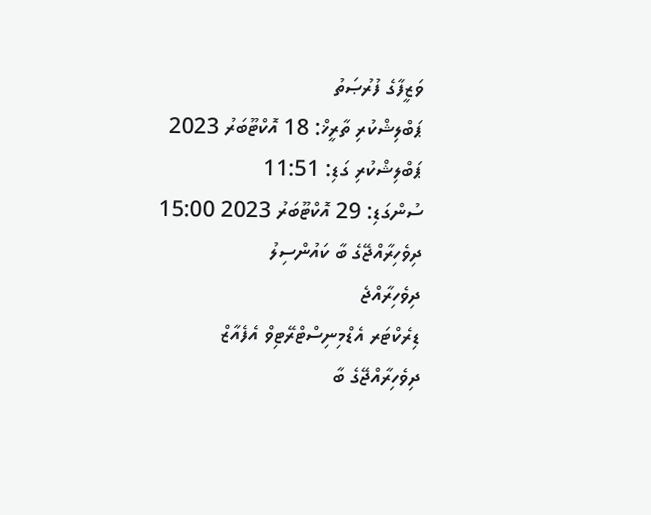ވަޒީފާގެ ފުރުޞަތު
ޕަބްލިޝްކުރި ތާރީޚް: 18 އޮކްޓޫބަރު 2023
ޕަބްލިޝްކުރި ގަޑި: 11:51
ސުންގަޑި: 29 އޮކްޓޫބަރު 2023 15:00
ދިވެހިރާއްޖޭގެ ބާ ކައުންސިލު
ދިވެހިރާއްޖެ
ޑިރެކްޓަރ އެޑްމިނިސްޓްރޭޓިވް އެފެއާޒް
ދިވެހިރާއްޖޭގެ ބާ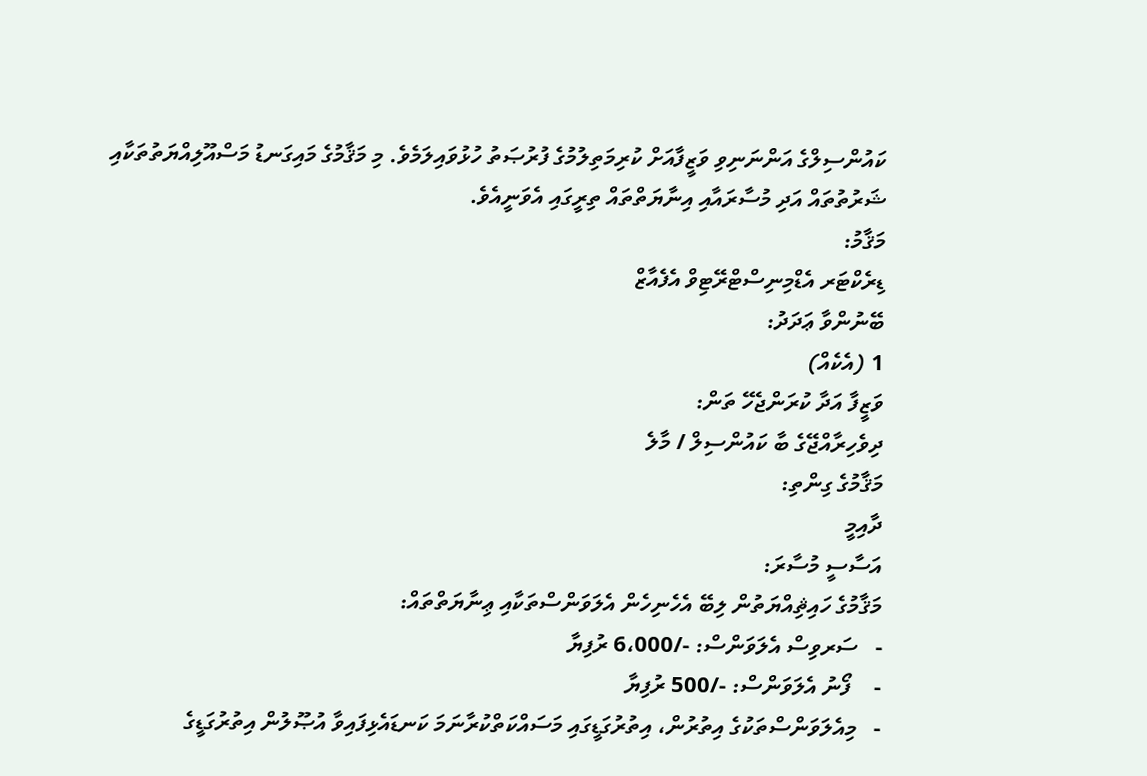ކައުންސިލްގެ އަންނަނިވި ވަޒީފާއަށް ކުރިމަތިލުމުގެ ފުރުޞަތު ހުޅުވައިލަމެވެ. މި މަޤާމުގެ މައިގަނޑު މަސްއޫލިއްޔަތުތަކާއި ޝަރުތުތައް އަދި މުސާރައާއި އިނާޔަތްތައް ތިރީގައި އެވަނީއެވެ.
މަޤާމު:
ޑިރެކްޓަރ އެޑްމިނިސްޓްރޭޓިވް އެފެއާޒް
ބޭނުންވާ ޢަދަދު:
1 (އެކެއް)
ވަޒީފާ އަދާ ކުރަންޖެހޭ ތަން:
ދިވެހިރާއްޖޭގެ ބާ ކައުންސިލް / މާލެ
މަޤާމުގެ ގިންތި:
ދާއިމީ
އަސާސީ މުސާރަ:
މަޤާމުގެ ހައިޘިއްޔަތުން ލިބޭ އެހެނިހެން އެލަވަންސްތަކާއި ޢިނާޔަތްތައް:
-   ސަރވިސް އެލަވަންސް: -/6،000 ރުފިޔާ
-    ފޯނު އެލަވަންސް: -/500 ރުފިޔާ
-   މިއެލަވަންސްތަކުގެ އިތުރުން، އިތުރުގަޑީގައި މަސައްކަތްކުރާނަމަ ކަނޑައެޅިފައިވާ އުޞޫލުން އިތުރުގަޑީގެ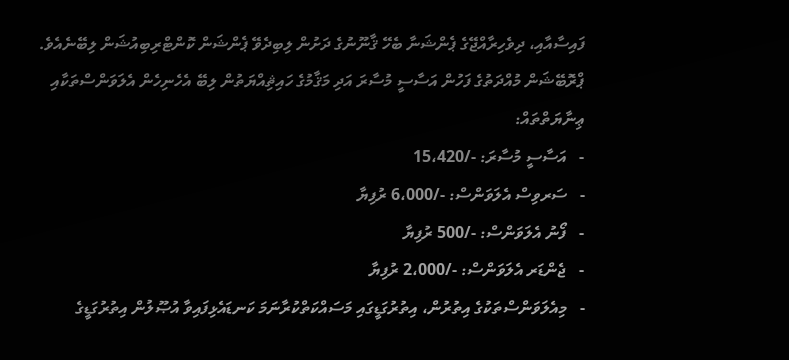ފައިސާއާއި، ދިވެހިރާއްޖޭގެ ޕެންޝަނާ ބެހޭ ޤާނޫނުގެ ދަށުން ލިބިދެވޭ ޕެންޝަން ކޮންޓްރިބިއުޝަން ލިބޭނެއެވެ.
ޕްރޮބޭޝަން މުއްދަތުގެ ފަހުން އަސާސީ މުސާރަ އަދި މަޤާމުގެ ހައިޘިއްޔަތުން ލިބޭ އެހެނިހެން އެލަވަންސްތަކާއި ޢިނާޔަތްތައް:
-   އަސާސީ މުސާރަ: -/15،420
-   ސަރވިސް އެލަވަންސް: -/6،000 ރުފިޔާ
-   ފޯނު އެލަވަންސް: -/500 ރުފިޔާ
-   ޖެންޑަރ އެލަވަންސް: -/2،000 ރުފިޔާ
-   މިއެލަވަންސްތަކުގެ އިތުރުން، އިތުރުގަޑީގައި މަސައްކަތްކުރާނަމަ ކަނޑައެޅިފައިވާ އުޞޫލުން އިތުރުގަޑީގެ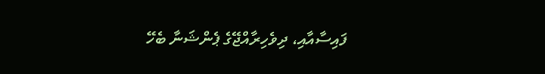ފައިސާއާއި، ދިވެހިރާއްޖޭގެ ޕެންޝަނާ ބެހޭ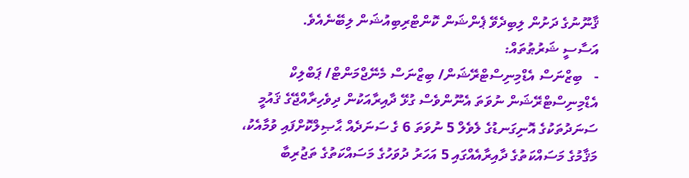ޤާނޫނުގެ ދަށުން ލިބިދެވޭ ޕެންޝަން ކޮންޓްރިބިއުޝަން ލިބޭނެއެވެ.
އަސާސީ ޝަރުޠުތައް:
-   ބިޒްނަސް އެޑްމިނިސްޓްރޭޝަން/ ބިޒްނަސް މެނޭޖްމަންޓް/ ޕަބްލިކް އެޑްމިނިސްޓްރޭޝަން ނުވަތަ އެނޫންވެސް ގުޅޭ ދާއިރާއަކުން ދިވެހިރާއްޖޭގެ ޤައުމީ ސަނަދުތަކުގެ އޮނިގަނޑުގެ ލެވެލް 5 ނުވަތަ 6 ގެ ސަނަދެއް ޙާޞިލްކޮށްފައި ވުމާއެކު، މަޤާމުގެ މަސައްކަތުގެ ދާއިރާއެއްގައި 5 އަހަރު ދުވަހުގެ މަސައްކަތުގެ ތަޖުރިބާ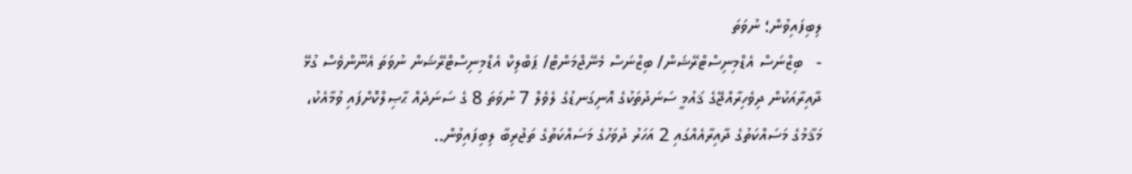ލިބިފައިވުން؛ ނުވަތަ
-   ބިޒްނަސް އެޑްމިނިސްޓްރޭޝަން/ ބިޒްނަސް މެނޭޖްމަންޓް/ ޕަބްލިކް އެޑްމިނިސްޓްރޭޝަން ނުވަތަ އެނޫންވެސް ގުޅޭ ދާއިރާއަކުން ދިވެހިރާއްޖޭގެ ޤައުމީ ސަނަދުތަކުގެ އޮނިގަނޑުގެ ލެވެލް 7 ނުވަތަ 8 ގެ ސަނަދެއް ޙާޞިލްކޮށްފައި ވުމާއެކު، މަޤާމުގެ މަސައްކަތުގެ ދާއިރާއެއްގައި 2 އަހަރު ދުވަހުގެ މަސައްކަތުގެ ތަޖުރިބާ ލިބިފައިވުން..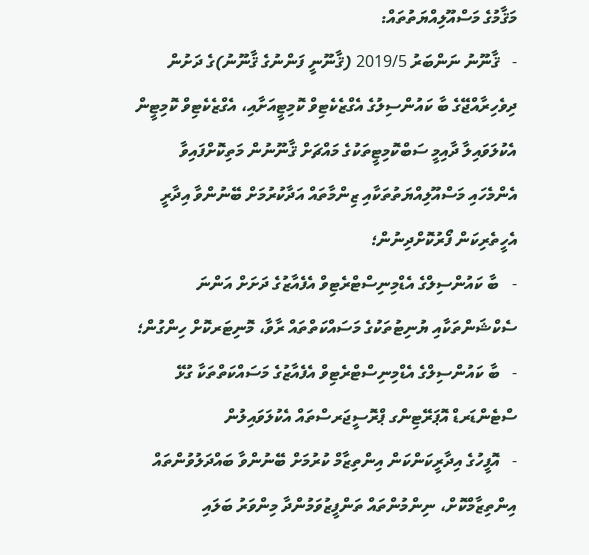މަޤާމުގެ މަސްއޫލިއްޔަތުތައް:
-   ޤާނޫނު ނަންބަރު 2019/5 (ޤާނޫނީ ފަންނުގެ ޤާނޫނު)ގެ ދަށުން ދިވެހިރާއްޖޭގެ ބާ ކައުންސިލުގެ އެގްޒެކެޓިވް ކޮމިޓީއަށާއި، އެގްޒެކެޓިވް ކޮމިޓީން އެކުލަވައިލާ ދާއިމީ ސަބްކޮމިޓީތަކުގެ މައްޗަށް ޤާނޫނުން މަތިކޮށްފައިވާ އެންމެހައި މަސްއޫލިއްޔަތުތަކާއި ޒިންމާތައް އަދާކުރުމަށް ބޭނުންވާ އިދާރީ އެހީތެރިކަން ފޯރުކޮށްދިނުން؛
-   ބާ ކައުންސިލްގެ އެޑްމިނިސްޓްރެޓިވް އެފެއާޒުގެ ދަށަށް އަންނަ ސެކްޝަންތަކާއި ޔުނިޓުތަކުގެ މަސައްކަތްތައް ރާވާ، މޮނިޓަރކޮށް ހިންގުން؛
-   ބާ ކައުންސިލްގެ އެޑްމިނިސްޓްރެޓިވް އެފެއާޒުގެ މަސައްކަތްތަކާ ގުޅޭ ސްޓެންޑަރޑް އޮޕަރޭޓިންގ ޕްރޮސީޖަރސްތައް އެކުލަވައިލުން
-   އޮފީހުގެ އިދާރީކަންކަން އިންތިޒާމް ކުރުމަށް ބޭނުންވާ ބައްދަލުވުންތައް އިންތިޒާމްކޮށް، ނިންމުންތައް ތަންފީޒުވަމުންދާ މިންވަރު ބަލައި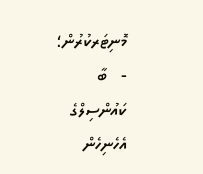މޮނިޓަރކުރުން؛
-   ބާ ކައުންސިލްގެ އެހެނިހެން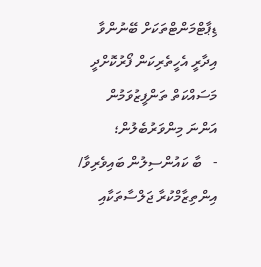ޑިޕާޓްމަންޓްތަކަށް ބޭނުންވާ އިދާރީ އެހީތެރިކަން ފޯރުކޮށްދީ މަސައްކަތް ތަންފީޒުވަމުން އަންނަ މިންވަރުބެލުން؛
-   ބާ ކައުންސިލުން ބައިވެރިވާ/ އިންތިޒާމްކުރާ ޖަލްސާތަކާއި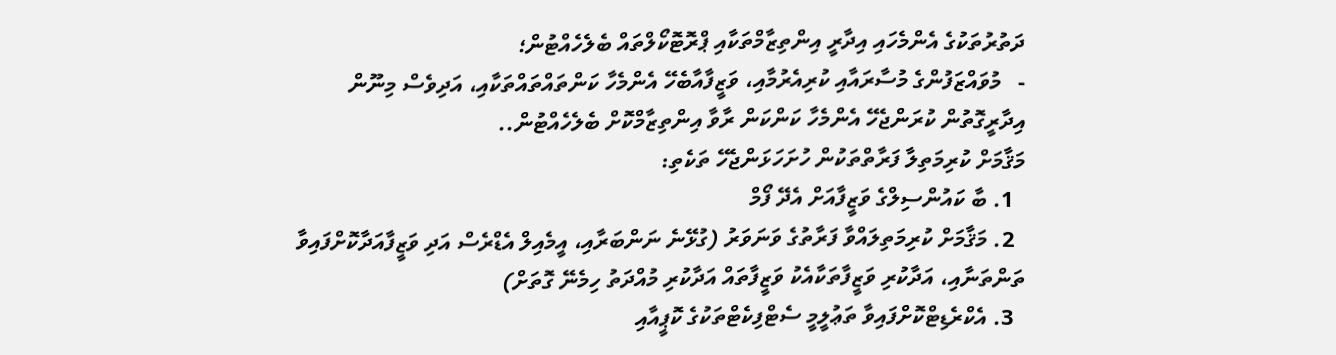ދަތުރުތަކުގެ އެންމެހައި އިދާރީ އިންތިޒާމްތަކާއި ޕްރޮޓޮކޯލްތައް ބެލެހެއްޓުން؛
-   މުވައްޒަފުންގެ މުސާރައާއި ކުރިއެރުމާއި، ވަޒީފާއާބެހޭ އެންމެހާ ކަންތައްތައްތަކާއި، އަދިވެސް މިނޫން އިދާރީގޮތުން ކުރަންޖެހޭ އެންމެހާ ކަންކަން ރާވާ އިންތިޒާމްކޮށް ބެލެހެއްޓުން..
މަޤާމަށް ކުރިމަތިލާ ފަރާތްތަކުން ހުށަހަޅަންޖެހޭ ތަކެތި:
  1. ބާ ކައުންސިލްގެ ވަޒީފާއަށް އެދޭ ފޯމް
  2. މަޤާމަށް ކުރިމަތިލައްވާ ފަރާތުގެ ވަނަވަރު (ގުޅޭނެ ނަންބަރާއި، އީމެއިލް އެޑްރެސް އަދި ވަޒީފާއަދާކޮށްފައިވާ ތަންތަނާއި، އަދާކުރި ވަޒީފާތަކާއެކު ވަޒީފާތައް އަދާކުރި މުއްދަތު ހިމެނޭ ގޮތަށް)
  3. އެކްރެޑިޓްކޮށްފައިވާ ތަޢުލީމީ ސެޓްފިކެޓްތަކުގެ ކޮޕީއާއި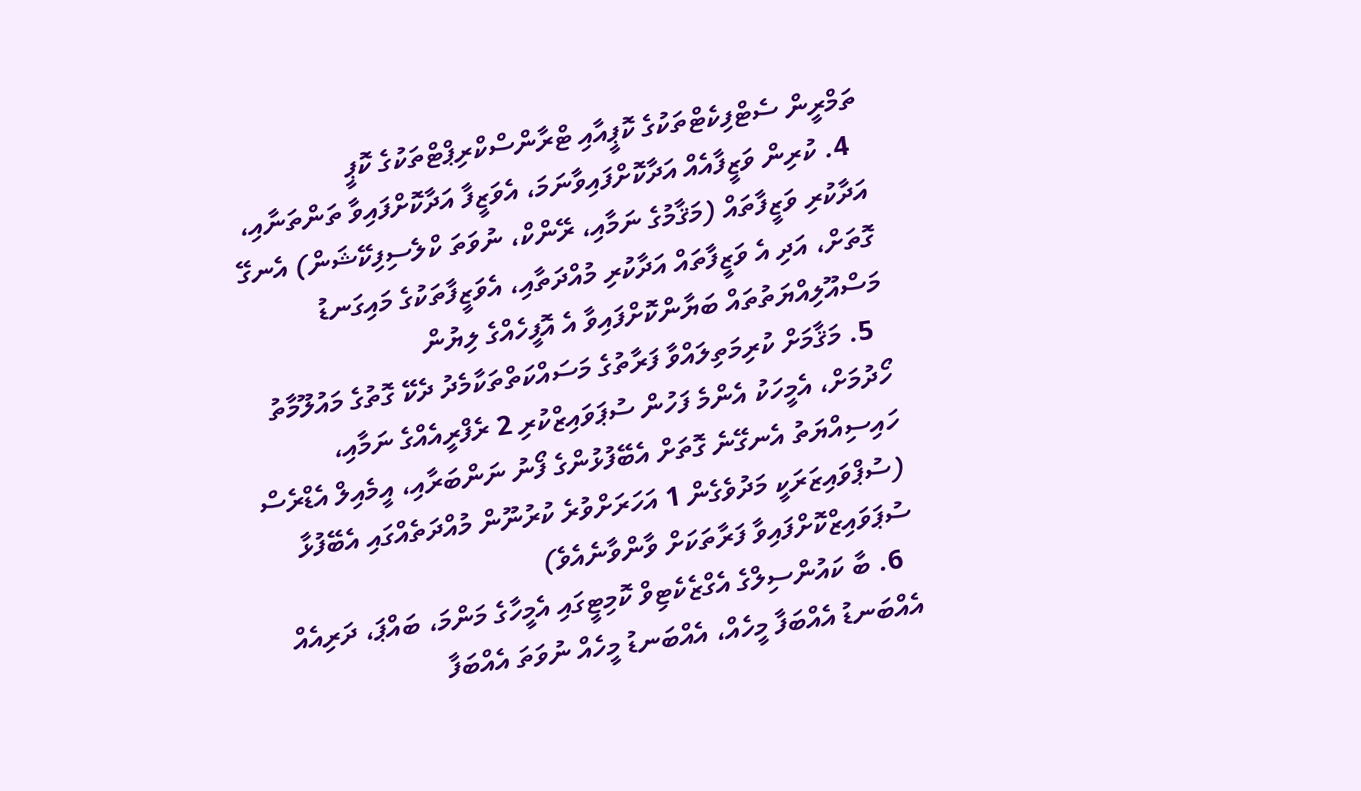ތަމްރީން ސެޓްފިކެޓްތަކުގެ ކޮޕީއާއި ޓްރާންސްކްރިޕްޓްތަކުގެ ކޮޕީ
  4. ކުރިން ވަޒީފާއެއް އަދާކޮށްފައިވާނަމަ، އެވަޒީފާ އަދާކޮށްފައިވާ ތަންތަނާއި، އަދާކުރި ވަޒީފާތައް (މަޤާމުގެ ނަމާއި، ރޭންކް، ނުވަތަ ކްލެސިފިކޭޝަން) އެނގޭ ގޮތަށް، އަދި އެ ވަޒީފާތައް އަދާކުރި މުއްދަތާއި، އެވަޒީފާތަކުގެ މައިގަނޑު މަސްއޫލިއްޔަތުތައް ބަޔާންކޮށްފައިވާ އެ އޮފީހެއްގެ ލިޔުން
  5. މަޤާމަށް ކުރިމަތިލައްވާ ފަރާތުގެ މަސައްކަތްތަކާމެދު ދެކޭ ގޮތުގެ މައުލޫމާތު ހޯދުމަށް، އެމީހަކު އެންމެ ފަހުން ސުޕަވައިޒްކުރި 2 ރެފްރީއެއްގެ ނަމާއި، ހައިސިއްޔަތު އެނގޭނެ ގޮތަށް އެބޭފުޅުންގެ ފޯނު ނަންބަރާއި، އީމެއިލް އެޑްރެސް (ސުޕްވައިޒަރަކީ މަދުވެގެން 1 އަހަރަށްވުރެ ކުރުނޫން މުއްދަތެއްގައި އެބޭފުޅާ ސުޕަވައިޒްކޮށްފައިވާ ފަރާތަކަށް ވާންވާނެއެވެ)
  6. ބާ ކައުންސިލްގެ އެގްޒެކެޓިވް ކޮމިޓީގައި އެމީހާގެ މަންމަ، ބައްޕަ، ދަރިއެއް އެއްބަނޑު އެއްބަފާ މީހެއް، އެއްބަނޑު މީހެއް ނުވަތަ އެއްބަފާ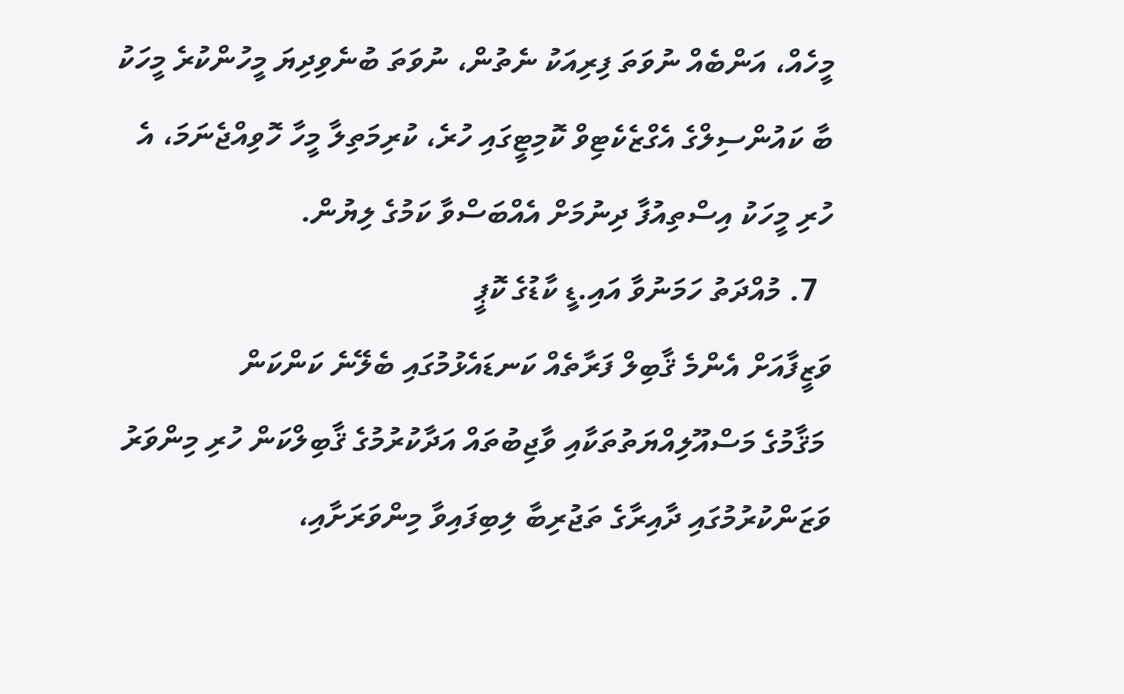މީހެއް، އަންބެއް ނުވަތަ ފިރިއަކު ނެތުން، ނުވަތަ ބުނެވިދިޔަ މީހުންކުރެ މީހަކު ބާ ކައުންސިލްގެ އެގްޒެކެޓިވް ކޮމިޓީގައި ހުރެ، ކުރިމަތިލާ މީހާ ހޮވިއްޖެނަމަ، އެ ހުރި މީހަކު އިސްތިއުފާ ދިނުމަށް އެއްބަސްވާ ކަމުގެ ލިޔުން.
  7. މުއްދަތު ހަމަނުވާ އައި.ޑީ ކާޑުގެ ކޮޕީ
ވަޒީފާއަށް އެންމެ ޤާބިލް ފަރާތެއް ކަނޑައެޅުމުގައި ބެލޭނެ ކަންކަން
 މަޤާމުގެ މަސްއޫލިއްޔަތުތަކާއި ވާޖިބުތައް އަދާކުރުމުގެ ޤާބިލްކަން ހުރި މިންވަރު ވަޒަންކުރުމުގައި ދާއިރާގެ ތަޖުރިބާ ލިބިފައިވާ މިންވަރަށާއި،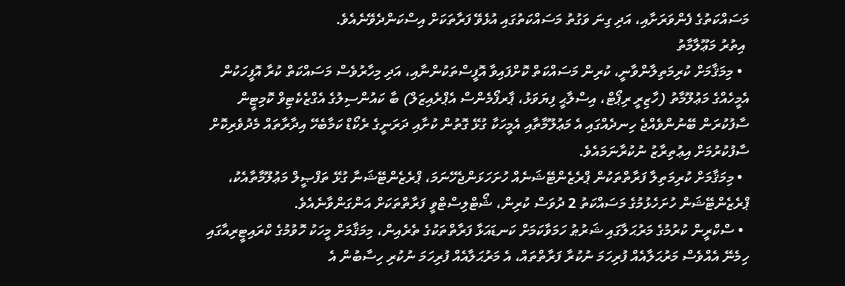މަސައްކަތުގެ ފެންވަރަށާއި، އަދި ގިނަ ވަގުތު މަސައްކަތުގައި އުޅެވޭ ފަރާތަކަށް އިސްކަންދެވޭނެއެވެ.
 އިތުރު މަޢޫލާމާތު
  • މިމަޤާމަށް ކުރިމަތިލާންވާނީ، ކުރިން މަސައްކަތް ކޮށްފައިވާ އޮފީސްތަކުންނާއި، އަދި މިހާރުވެސް މަސައްކަތް ކުރާ އޮފީހަކުން އެމީހެއްގެ މަޢުލޫމާތު (ހާޒިރީ ރިޕޯޓް، އިސްލާޙީ ފިޔަވަޅު، ޕާރފޯމެންސް އެޕްރެއިޒަލް) ބާ ކައުންސިލުގެ އެގްޒެކެޓިވް ކޮމިޓީން ސާފުކުރަން ބޭނުންވެއްޖެ ހިނދެއްގައި އެ މަޢުލޫމާތާއި އެމީހަކާ ގުޅޭ ގޮތުން ކުށާއި ދަރަނީގެ ރެކޯޑް ކަމާބެހޭ އިދާރާތައް މެދުވެރިކޮށް ސާފުކުރުމަށް އިޢުތިރާޒު ނުކުރާނަމައެވެ.
  • މިމަޤާމަށް ކުރިމަތިލާ ފަރާތްތަކުން ޕްރެޒެންޓޭޝަނެއް ހުށަހަޅަންޖެހޭނަމަ، ޕްރެޒެންޓޭޝަނާ ގުޅޭ ތަފްޞީލް މަޢުލޫމާތާއެކު، ޕްރެޒެންޓޭޝަން ހުށަހެޅުމުގެ މަސައްކަތު 2 ދުވަސް ކުރިން، ޝޯޓްލިސްޓްވީ ފަރާތްތަކަށް އަންގަންވާނެއެވެ.
  • ސްކްރީން ކުރުމުގެ މަރުޙަލާގައި ޝަރުޠު ހަމަވާކަމަށް ކަނޑައަޅާ ފަރާތްތަކުގެ ތެރެއިން، މިމަޤާމަށް މީހަކު ހޮވުމުގެ ކްރައިޓީރިއާގައި ހިމެނޭ އެއްވެސް މަރުޙަލާއެއް ފުރިހަމަ ނުކުރާ ފަރާތްތައް، އެ މަރުޙަލާއެއް ފުރިހަމަ ނުކުރި ހިސާބުން އެ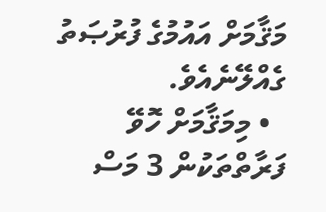މަޤާމަށް އައުމުގެ ފުރުޞަތު ގެއްލޭނެއެވެ.
  • މިމަޤާމަށް ހޮވޭ ފަރާތްތަކުން 3 މަސް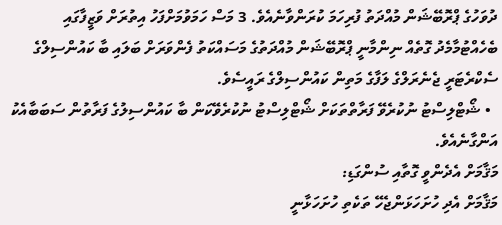ދުވަހުގެ ޕްރޮބޭޝަން މުއްދަތު ފުރިހަމަ ކުރަންވާނެއެވެ. 3 މަސް ހަމަވުމަށްފަހު އިތުރަށް ވަޒީފާގައި ބެހެއްޓުމާމެދު ގޮތެއް ނިންމާނީ ޕްރޮބޭޝަން މުއްދަތުގެ މަސައްކަތު ފެންވަރަށް ބަލައި ބާ ކައުންސިލްގެ ސެކްރެޓަރީ ޖެނެރަލްގެ ލަފާގެ މަތިން ކައުންސިލްގެ ރައީސެވެ.
  • ޝޯޓްލިސްޓު ނުކުރެވޭ ފަރާތްތަކަށް ޝޯޓްލިސްޓު ނުކުރެވޭކަން ބާ ކައުންސިލުގެ ފަރާތުން ސަބަބާއެކު އަންގާނެއެވެ.
މަޤާމަށް އެދެންވީ ގޮތާއި ސުންގަޑި:
މަޤާމަށް އެދި ހުށަހަޅަންޖެހޭ ތަކެތި ހުށަހަޅާނީ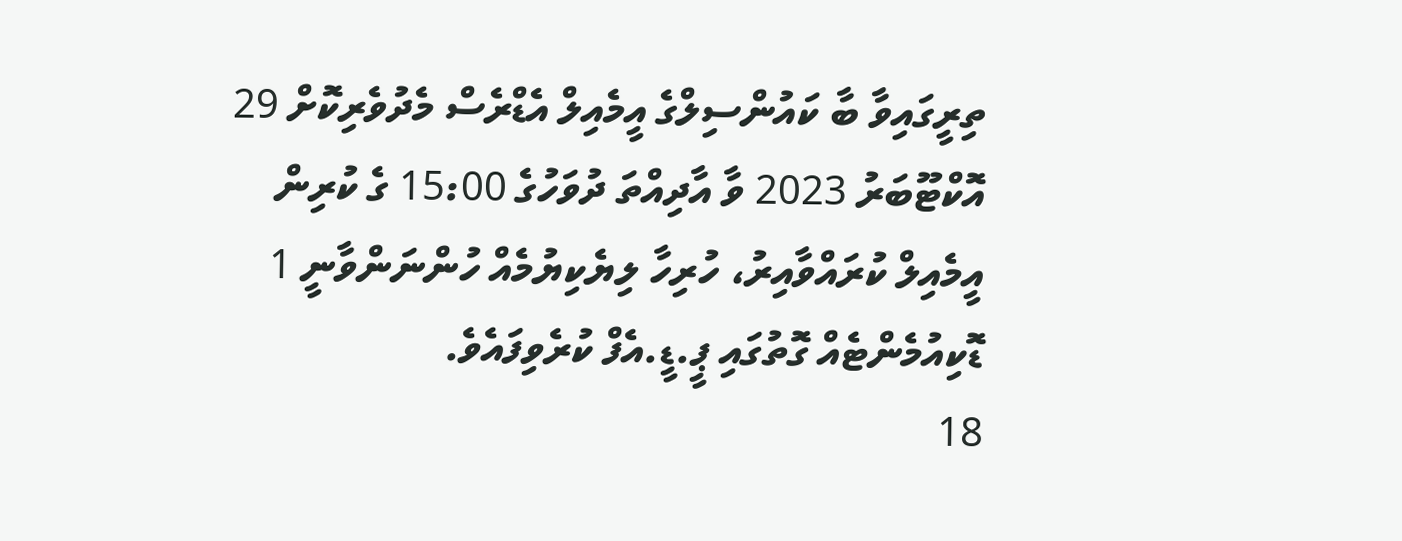ތިރީގައިވާ ބާ ކައުންސިލްގެ އީމެއިލް އެޑްރެސް މެދުވެރިކޮށް 29 އޮކްޓޫބަރު 2023 ވާ އާދިއްތަ ދުވަހުގެ 15:00 ގެ ކުރިން
އީމެއިލް ކުރައްވާއިރު، ހުރިހާ ލިޔެކިޔުމެއް ހުންނަންވާނީ 1 ޑޮކިއުމެންޓެއް ގޮތުގައި ޕީ.ޑީ.އެފް ކުރެވިފައެވެ.
18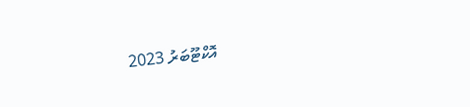އޮކްޓޫބަރު 2023